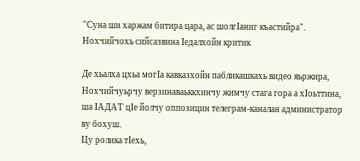"Суна ши харжам битира цара, ас шолгIаниг къастийра". Нохчийчохь сийсазвина Iедалхойн критик

Де хьалха цхьа могIа кавказхойн пабликашкахь видео яьржира, Нохчийчуьрчу верзинаваьккхинчу жимчу стага гора а хIоьттина, ша IАДАТ цIе йолчу оппозицин телеграм-каналан администратор ву бохуш.
Цу ролика тIехь,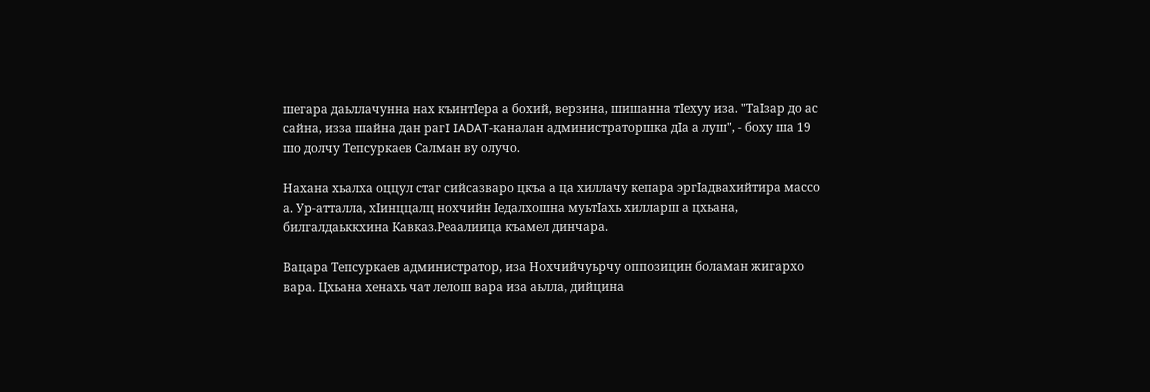шегара даьллачунна нах къинтIера а бохий, верзина, шишанна тIехуу иза. "ТаIзар до ас сайна, изза шайна дан рагI IADAT-каналан администраторшка дIа а луш", - боху ша 19 шо долчу Тепсуркаев Салман ву олучо.

Нахана хьалха оццул стаг сийсазваро цкъа а ца хиллачу кепара эргIадвахийтира массо а. Ур-атталла, хIинццалц нохчийн Iедалхошна муьтIахь хилларш а цхьана, билгалдаьккхина Кавказ.Реаалиица къамел динчара.

Вацара Тепсуркаев администратор, иза Нохчийчуьрчу оппозицин боламан жигархо вара. Цхьана хенахь чат лелош вара иза аьлла, дийцина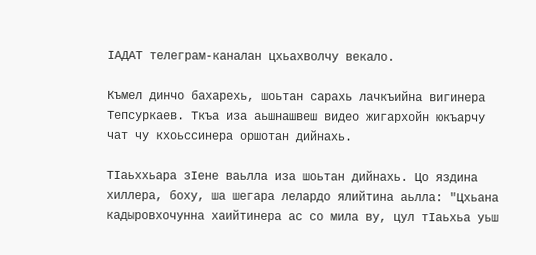IАДАТ телеграм-каналан цхьахволчу векало.

Къмел динчо бахарехь, шоьтан сарахь лачкъийна вигинера Тепсуркаев. Ткъа иза аьшнашвеш видео жигархойн юкъарчу чат чу кхоьссинера оршотан дийнахь.

ТIаьххьара зIене ваьлла иза шоьтан дийнахь. Цо яздина хиллера, боху, ша шегара лелардо ялийтина аьлла: "Цхьана кадыровхочунна хаийтинера ас со мила ву, цул тIаьхьа уьш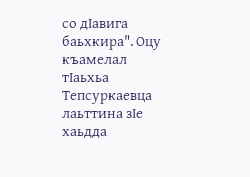со дIавига баьхкира". Оцу къамелал тIаьхьа Тепсуркаевца лаьттина зIе хаьдда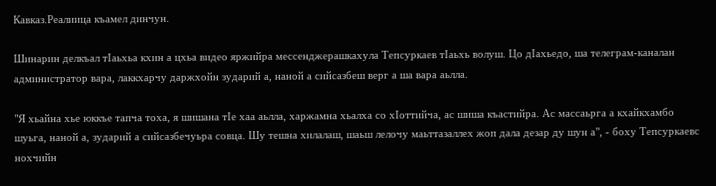Кавказ.Реалиица къамел динчун.

Шинарин делкъал тIаьхьа кхин а цхьа видео яржийра мессенджерашкахула Тепсуркаев тIаьхь волуш. Цо дIахьедо, ша телеграм-каналан администратор вара, лаккхарчу даржхойн зударий а, наной а сийсазбеш верг а ша вара аьлла.

"Я хьайна хье юккъе тапча тоха, я шишана тIе хаа аьлла, харжамна хьалха со хIоттийча, ас шиша къастийра. Ас массаьрга а кхайкхамбо шуьга, наной а, зударий а сийсазбечуьра совца. Шу тешна хилалаш, шаьш лелочу маьттазаллех жоп дала дезар ду шун а", - боху Тепсуркаевс нохчийн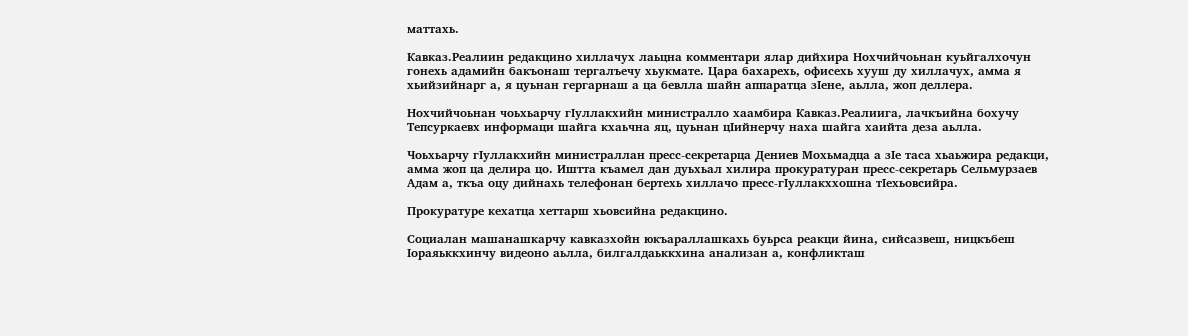маттахь.

Кавказ.Реалиин редакцино хиллачух лаьцна комментари ялар дийхира Нохчийчоьнан куьйгалхочун гонехь адамийн бакъонаш тергалъечу хьукмате. Цара бахарехь, офисехь хууш ду хиллачух, амма я хьийзийнарг а, я цуьнан гергарнаш а ца бевлла шайн аппаратца зIене, аьлла, жоп деллера.

Нохчийчоьнан чоьхьарчу гIуллакхийн министралло хаамбира Кавказ.Реалиига, лачкъийна бохучу Тепсуркаевх информаци шайга кхаьчна яц, цуьнан цIийнерчу наха шайга хаийта деза аьлла.

Чоьхьарчу гIуллакхийн министраллан пресс-секретарца Дениев Мохьмадца а зIе таса хьаьжира редакци, амма жоп ца делира цо. Иштта къамел дан дуьхьал хилира прокуратуран пресс-секретарь Сельмурзаев Адам а, ткъа оцу дийнахь телефонан бертехь хиллачо пресс-гIуллакххошна тIехьовсийра.

Прокуратуре кехатца хеттарш хьовсийна редакцино.

Социалан машанашкарчу кавказхойн юкъараллашкахь буьрса реакци йина, сийсазвеш, ницкъбеш Iораяьккхинчу видеоно аьлла, билгалдаьккхина анализан а, конфликташ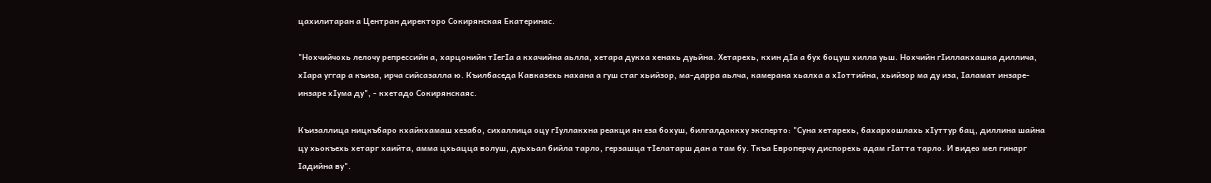цахилитаран а Центран директоро Сокирянская Екатеринас.

"Нохчийчохь лелочу репрессийн а, харцонийн тIегIа а кхачийна аьлла, хетара дукха хенахь дуьйна. Хетарехь, кхин дIа а бух боцуш хилла уьш. Нохчийн гIиллакхашка диллича, хIара уггар а къиза, ирча сийсазалла ю. Къилбаседа Кавказехь нахана а гуш стаг хьийзор, ма-дарра аьлча, камерана хьалха а хIоттийна, хьийзор ма ду иза, Iаламат инзаре-инзаре хIума ду", - кхетадо Сокирянскаяс.

Къизаллица ницкъбаро кхайкхамаш хезабо, сихаллица оцу гIуллакхна реакци ян еза бохуш, билгалдоккху эксперто: "Суна хетарехь, бахархошлахь хIуттур бац, диллина шайна цу хьокъехь хетарг хаийта, амма цхьацца волуш, дуьхьал бийла тарло, герзашца тIелатарш дан а там бу. Ткъа Европерчу диспорехь адам гIатта тарло. И видео мел гинарг Iадийна ву".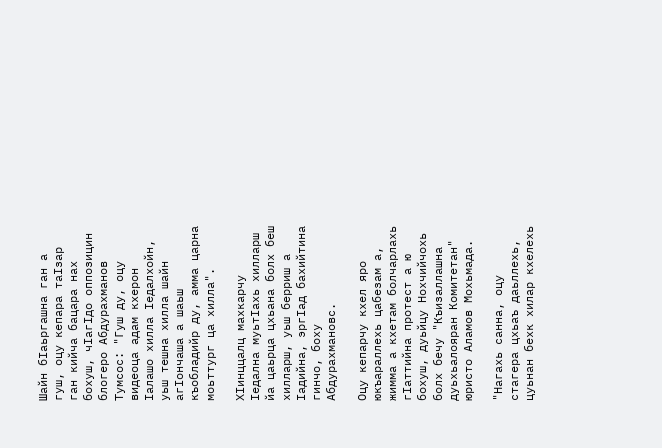Шайн бIаьргашна ган а гуш, оцу кепара таIзар ган кийча бацара нах бохуш, чIагIдо оппозицин блогеро Абдурахманов Тумсос: "Гуш ду, оцу видеоца адам кхерон Iалашо хилла Iедалхойн, уьш тешна хилла шайн агIончаша а шаьш къобладийр ду, амма царна моьттург ца хилла".

ХIинццалц махкарчу Iедална муьтIахь хилларш йа цаьрца цхьана болх беш хилларш, уьш берриш а Iадийна, эргIад бахийтина гинчо, боху Абдурахмановс.

Оцу кепарчу кхел яро юкъараллехь цабезам а, жимма а кхетам болчарлахь гIаттийна протест а ю бохуш, дуьйцу Нохчийчохь болх бечу "Къизаллашна дуьхьалояран Комитетан" юристо Аламов Мохьмада.

"Нагахь санна, оцу стагера цхьаъ даьллехь, цуьнан бехк хилар кхелехь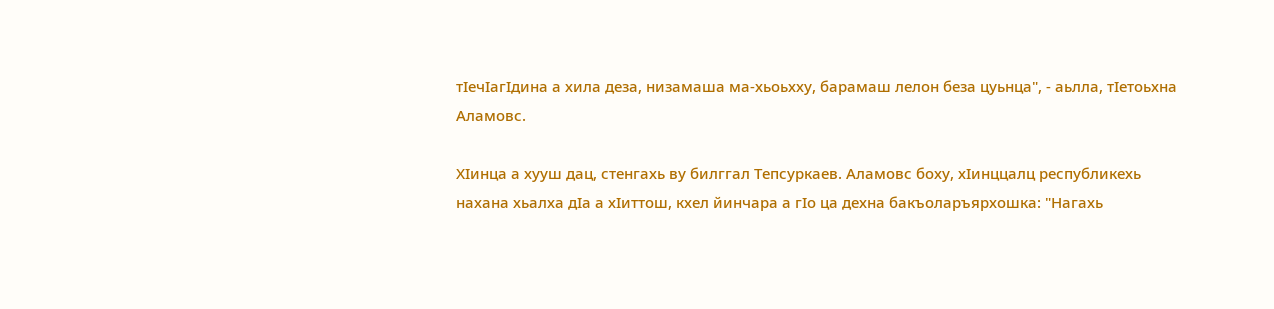тIечIагIдина а хила деза, низамаша ма-хьоьхху, барамаш лелон беза цуьнца", - аьлла, тIетоьхна Аламовс.

ХIинца а хууш дац, стенгахь ву билггал Тепсуркаев. Аламовс боху, хIинццалц республикехь нахана хьалха дIа а хIиттош, кхел йинчара а гIо ца дехна бакъоларъярхошка: "Нагахь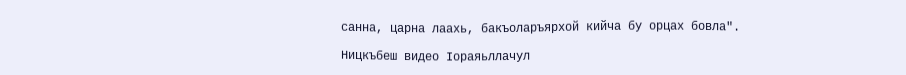санна, царна лаахь, бакъоларъярхой кийча бу орцах бовла".

Ницкъбеш видео Iораяьллачул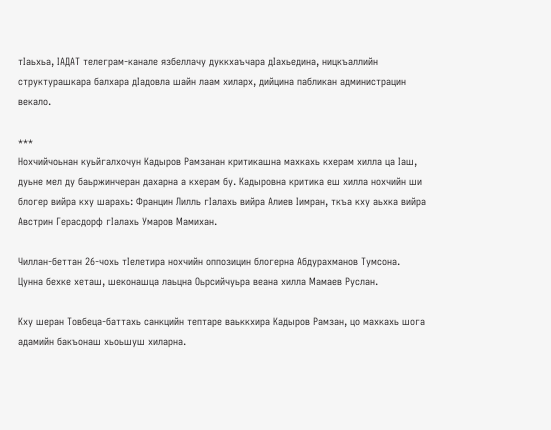тIаьхьа, IАДАТ телеграм-канале язбеллачу дуккхаъчара дIахьедина, ницкъаллийн структурашкара балхара дIадовла шайн лаам хиларх, дийцина пабликан администрацин векало.

***
Нохчийчоьнан куьйгалхочун Кадыров Рамзанан критикашна махкахь кхерам хилла ца Iаш, дуьне мел ду баьржинчеран дахарна а кхерам бу. Кадыровна критика еш хилла нохчийн ши блогер вийра кху шарахь: Францин Лилль гIалахь вийра Алиев Iимран, ткъа кху аьхка вийра Австрин Герасдорф гIалахь Умаров Мамихан.

Чиллан-беттан 26-чохь тIелетира нохчийн оппозицин блогерна Абдурахманов Тумсона. Цунна бехке хеташ, шеконашца лаьцна Оьрсийчуьра веана хилла Мамаев Руслан.

Кху шеран Товбеца-баттахь санкцийн тептаре ваьккхира Кадыров Рамзан, цо махкахь шога адамийн бакъонаш хьоьшуш хиларна.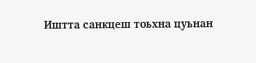Иштта санкцеш тоьхна цуьнан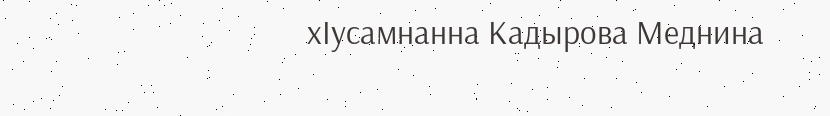хIусамнанна Кадырова Меднина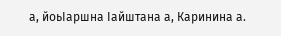а, йоьIаршна Iайштана а, Каринина а.